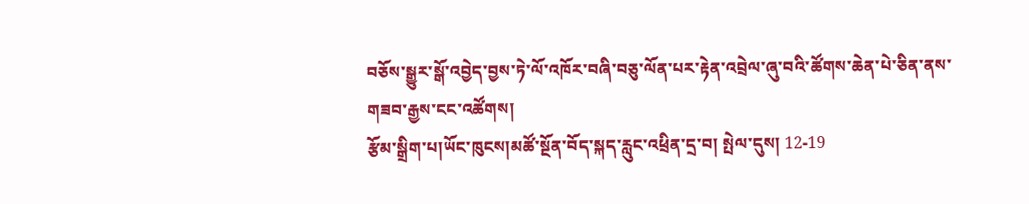བཅོས་སྒྱུར་སྒོ་འབྱེད་བྱས་ཏེ་ལོ་འཁོར་བཞི་བཅུ་ལོན་པར་རྟེན་འབྲེལ་ཞུ་བའི་ཚོགས་ཆེན་པེ་ཅིན་ནས་གཟབ་རྒྱས་ངང་འཚོགས།
རྩོམ་སྒྲིག་པ།ཡོང་ཁུངས།མཚོ་སྔོན་བོད་སྐད་རླུང་འཕྲིན་དྲ་བ། སྤེལ་དུས། 12-19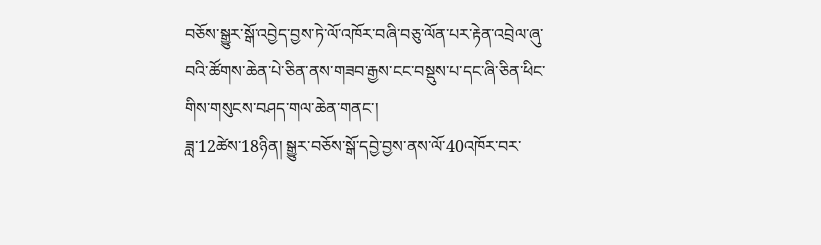བཅོས་སྒྱུར་སྒོ་འབྱེད་བྱས་ཏེ་ལོ་འཁོར་བཞི་བཅུ་ལོན་པར་རྟེན་འབྲེལ་ཞུ་བའི་ཚོགས་ཆེན་པེ་ཅིན་ནས་གཟབ་རྒྱས་ངང་བསྡུས་པ་དང་ཞི་ཅིན་ཕིང་གིས་གསུངས་བཤད་གལ་ཆེན་གནང་།
ཟླ་12ཚེས་18ཉིན། སྒྱུར་བཅོས་སྒོ་དབྱེ་བྱས་ནས་ལོ་40འཁོར་བར་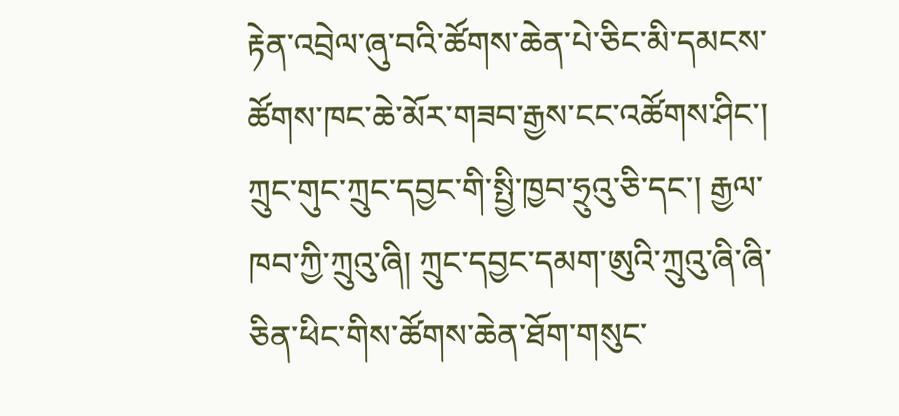རྟེན་འབྲེལ་ཞུ་བའི་ཚོགས་ཆེན་པེ་ཅིང་མི་དམངས་ཚོགས་ཁང་ཆེ་མོར་གཟབ་རྒྱས་ངང་འཚོགས་ཤིང་། ཀྲུང་གུང་ཀྲུང་དབྱང་གི་སྤྱི་ཁྱབ་ཧྲུའུ་ཅི་དང་། རྒྱལ་ཁབ་ཀྱི་ཀྲུའུ་ཞི། ཀྲུང་དབྱང་དམག་ཨུའི་ཀྲུའུ་ཞི་ཞི་ཅིན་ཕིང་གིས་ཚོགས་ཆེན་ཐོག་གསུང་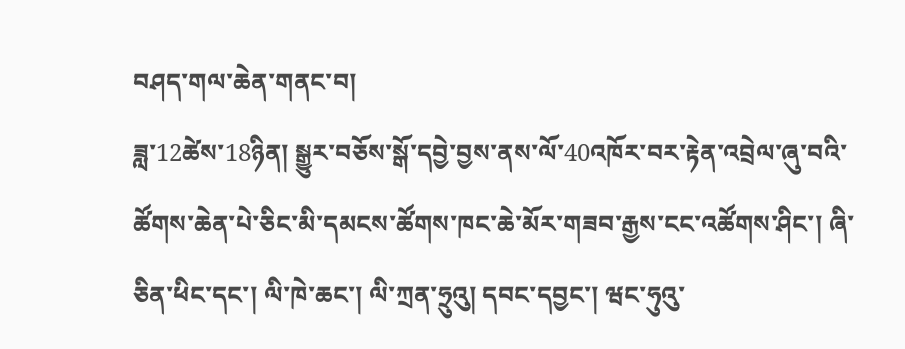བཤད་གལ་ཆེན་གནང་བ།
ཟླ་12ཚེས་18ཉིན། སྒྱུར་བཅོས་སྒོ་དབྱེ་བྱས་ནས་ལོ་40འཁོར་བར་རྟེན་འབྲེལ་ཞུ་བའི་ཚོགས་ཆེན་པེ་ཅིང་མི་དམངས་ཚོགས་ཁང་ཆེ་མོར་གཟབ་རྒྱས་ངང་འཚོགས་ཤིང་། ཞི་ཅིན་ཕིང་དང་། ལི་ཁེ་ཆང་། ལི་ཀྲན་ཧྲུའུ། དབང་དབྱང་། ཝང་ཧུའུ་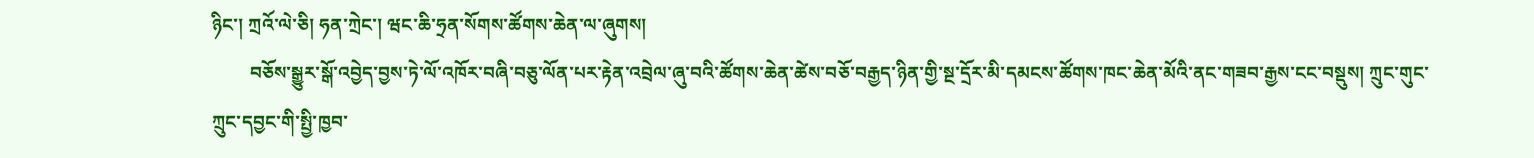ཉིང་། ཀྲའོ་ལེ་ཅི། ཧན་ཀྲེང་། ཝང་ཆི་ཧྲན་སོགས་ཚོགས་ཆེན་ལ་ཞུགས།
        བཅོས་སྒྱུར་སྒོ་འབྱེད་བྱས་ཏེ་ལོ་འཁོར་བཞི་བཅུ་ལོན་པར་རྟེན་འབྲེལ་ཞུ་བའི་ཚོགས་ཆེན་ཚེས་བཅོ་བརྒྱད་ཉིན་གྱི་སྔ་དྲོར་མི་དམངས་ཚོགས་ཁང་ཆེན་མོའི་ནང་གཟབ་རྒྱས་ངང་བསྡུས། ཀྲུང་གུང་ཀྲུང་དབྱང་གི་སྤྱི་ཁྱབ་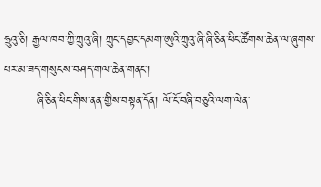ཧྲུའུ་ཅི། རྒྱལ་ཁབ་ཀྱི་ཀྲུའུ་ཞི། ཀྲུང་དབྱང་དམག་ཨུའི་ཀྲུའུ་ཞི་ཞི་ཅིན་ཕིང་ཚོགས་ཆེན་ལ་ཞུགས་པར་མ་ཟད་གསུངས་བཤད་གལ་ཆེན་གནང་།
        ཞི་ཅིན་ཕིང་གིས་ནན་གྱིས་བསྟན་དོན། ལོ་ངོ་བཞི་བཅུའི་ལག་ལེན་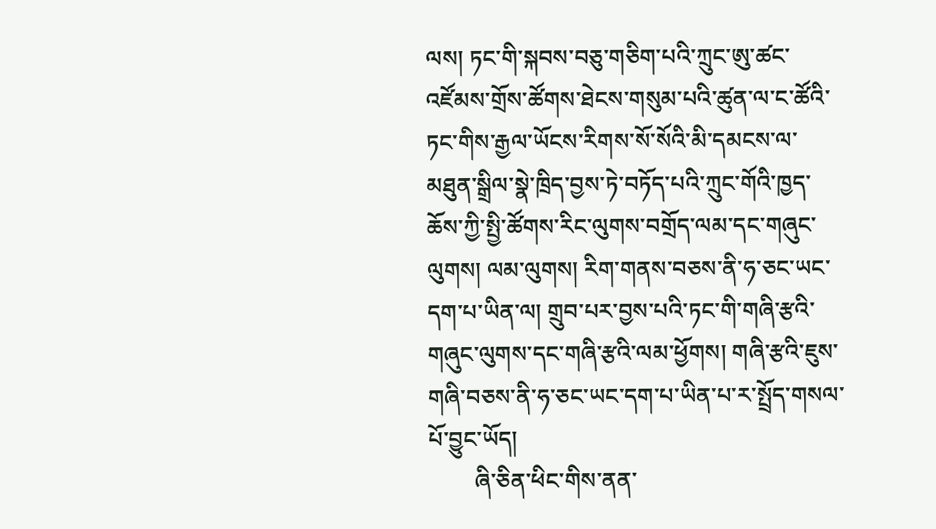ལས། ཏང་གི་སྐབས་བཅུ་གཅིག་པའི་ཀྲུང་ཨུ་ཚང་འཛོམས་གྲོས་ཚོགས་ཐེངས་གསུམ་པའི་ཚུན་ལ་ང་ཚོའི་ཏང་གིས་རྒྱལ་ཡོངས་རིགས་སོ་སོའི་མི་དམངས་ལ་མཐུན་སྒྲིལ་སྣེ་ཁྲིད་བྱས་ཏེ་བཏོད་པའི་ཀྲུང་གོའི་ཁྱད་ཆོས་ཀྱི་སྤྱི་ཚོགས་རིང་ལུགས་བགྲོད་ལམ་དང་གཞུང་ལུགས། ལམ་ལུགས། རིག་གནས་བཅས་ནི་ཧ་ཅང་ཡང་དག་པ་ཡིན་ལ། གྲུབ་པར་བྱས་པའི་ཏང་གི་གཞི་རྩའི་གཞུང་ལུགས་དང་གཞི་རྩའི་ལམ་ཕྱོགས། གཞི་རྩའི་ཇུས་གཞི་བཅས་ནི་ཧ་ཅང་ཡང་དག་པ་ཡིན་པ་ར་སྤྲོད་གསལ་པོ་བྱུང་ཡོད།
        ཞི་ཅིན་ཕིང་གིས་ནན་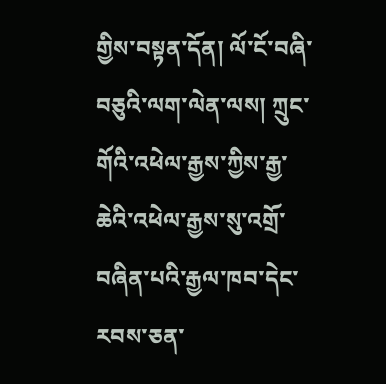གྱིས་བསྟན་དོན། ལོ་ངོ་བཞི་བཅུའི་ལག་ལེན་ལས། ཀྲུང་གོའི་འཕེལ་རྒྱས་ཀྱིས་རྒྱ་ཆེའི་འཕེལ་རྒྱས་སུ་འགྲོ་བཞིན་པའི་རྒྱལ་ཁབ་དེང་རབས་ཅན་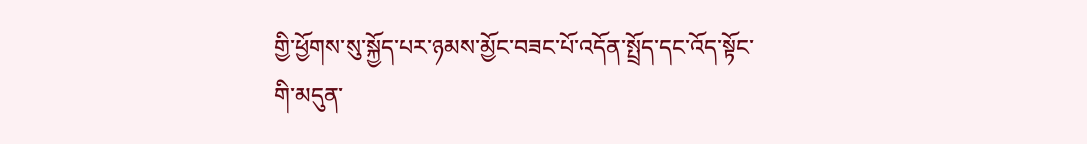གྱི་ཕྱོགས་སུ་སྐྱོད་པར་ཉམས་མྱོང་བཟང་པོ་འདོན་སྤྲོད་དང་འོད་སྟོང་གི་མདུན་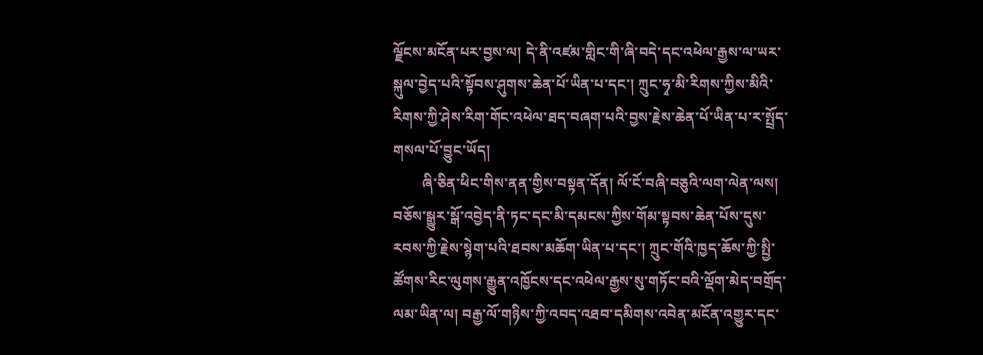ལྗོངས་མངོན་པར་བྱས་ལ། དེ་ནི་འཛམ་གླིང་གི་ཞི་བདེ་དང་འཕེལ་རྒྱས་ལ་ཡར་སྐུལ་བྱེད་པའི་སྟོབས་ཤུགས་ཆེན་པོ་ཡིན་པ་དང་། ཀྲུང་ཧྭ་མི་རིགས་ཀྱིས་མིའི་རིགས་ཀྱི་ཤེས་རིག་གོང་འཕེལ་ཐད་བཞག་པའི་བྱས་རྗེས་ཆེན་པོ་ཡིན་པ་ར་སྤྲོད་གསལ་པོ་བྱུང་ཡོད།
        ཞི་ཅིན་ཕིང་གིས་ནན་གྱིས་བསྟན་དོན། ལོ་ངོ་བཞི་བཅུའི་ལག་ལེན་ལས། བཅོས་སྒྱུར་སྒོ་འབྱེད་ནི་ཏང་དང་མི་དམངས་ཀྱིས་གོམ་སྟབས་ཆེན་པོས་དུས་རབས་ཀྱི་རྗེས་སྙེག་པའི་ཐབས་མཆོག་ཡིན་པ་དང་། ཀྲུང་གོའི་ཁྱད་ཆོས་ཀྱི་སྤྱི་ཚོགས་རིང་ལུགས་རྒྱུན་འཁྱོངས་དང་འཕེལ་རྒྱས་སུ་གཏོང་བའི་ལྡོག་མེད་བགྲོད་ལམ་ཡིན་ལ། བརྒྱ་ལོ་གཉིས་ཀྱི་འབད་འཐབ་དམིགས་འབེན་མངོན་འགྱུར་དང་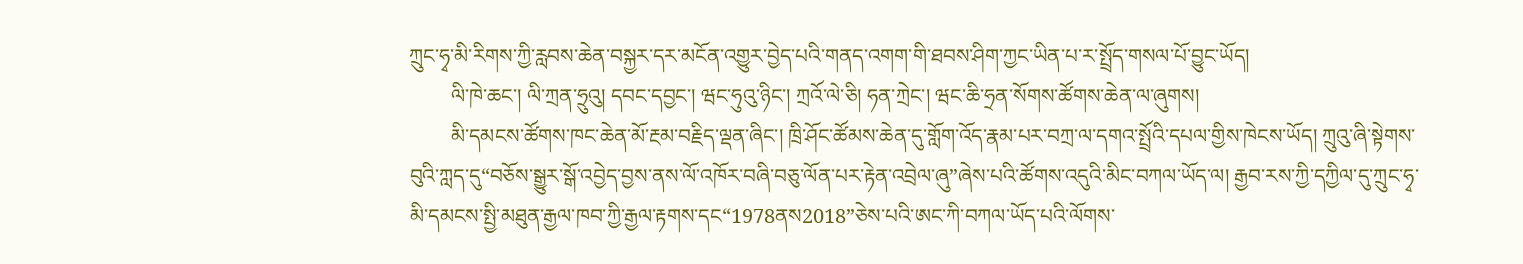ཀྲུང་ཧྭ་མི་རིགས་ཀྱི་རླབས་ཆེན་བསྐྱར་དར་མངོན་འགྱུར་བྱེད་པའི་གནད་འགག་གི་ཐབས་ཤིག་ཀྱང་ཡིན་པ་ར་སྤྲོད་གསལ་པོ་བྱུང་ཡོད།
        ལི་ཁེ་ཆང་། ལི་ཀྲན་ཧྲུའུ། དབང་དབྱང་། ཝང་ཧུའུ་ཉིང་། ཀྲའོ་ལེ་ཅི། ཧན་ཀྲེང་། ཝང་ཆི་ཧྲན་སོགས་ཚོགས་ཆེན་ལ་ཞུགས།
        མི་དམངས་ཚོགས་ཁང་ཆེན་མོ་རྔམ་བརྗིད་ལྡན་ཞིང་། ཁྲི་ཤོང་ཚོམས་ཆེན་དུ་གློག་འོད་རྣམ་པར་བཀྲ་ལ་དགའ་སྤྲོའི་དཔལ་གྱིས་ཁེངས་ཡོད། ཀྲུའུ་ཞི་སྟེགས་བུའི་ཀླད་དུ“བཅོས་སྒྱུར་སྒོ་འབྱེད་བྱས་ནས་ལོ་འཁོར་བཞི་བཅུ་ལོན་པར་རྟེན་འབྲེལ་ཞུ”ཞེས་པའི་ཚོགས་འདུའི་མིང་བཀལ་ཡོད་ལ། རྒྱབ་རས་ཀྱི་དཀྱིལ་དུ་ཀྲུང་ཧྭ་མི་དམངས་སྤྱི་མཐུན་རྒྱལ་ཁབ་ཀྱི་རྒྱལ་རྟགས་དང“1978ནས2018”ཅེས་པའི་ཨང་ཀི་བཀལ་ཡོད་པའི་ལོགས་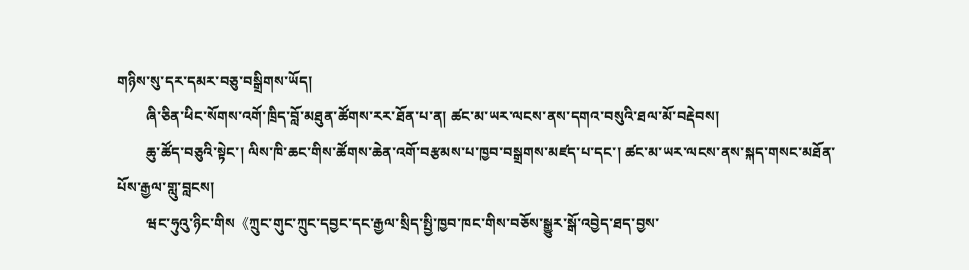གཉིས་སུ་དར་དམར་བཅུ་བསྒྲིགས་ཡོད།
        ཞི་ཅིན་ཕིང་སོགས་འགོ་ཁྲིད་བློ་མཐུན་ཚོགས་རར་ཐོན་པ་ན། ཚང་མ་ཡར་ལངས་ནས་དགའ་བསུའི་ཐལ་མོ་བརྡེབས།
        ཆུ་ཚོད་བཅུའི་སྟེང་། ལིས་ཁི་ཆང་གིས་ཚོགས་ཆེན་འགོ་བརྩམས་པ་ཁྱབ་བསྒྲགས་མཛད་པ་དང་། ཚང་མ་ཡར་ལངས་ནས་སྐད་གསང་མཐོན་པོས་རྒྱལ་གླུ་བླངས།
        ཝང་ཧུའུ་ཉིང་གིས《ཀྲུང་གུང་ཀྲུང་དབྱང་དང་རྒྱལ་སྲིད་སྤྱི་ཁྱབ་ཁང་གིས་བཅོས་སྒྱུར་སྒོ་འབྱེད་ཐད་བྱས་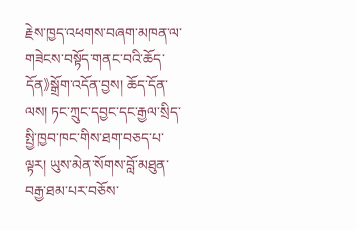རྗེས་ཁྱད་འཕགས་བཞག་མཁན་ལ་གཟེངས་བསྟོད་གནང་བའི་ཆོད་དོན》སྒྲོག་འདོན་བྱས། ཆོད་དོན་ལས། ཏང་ཀྲུང་དབྱང་དང་རྒྱལ་སྲིད་སྤྱི་ཁྱབ་ཁང་གིས་ཐག་བཅད་པ་ལྟར། ཡུས་མེན་སོགས་བློ་མཐུན་བརྒྱ་ཐམ་པར་བཅོས་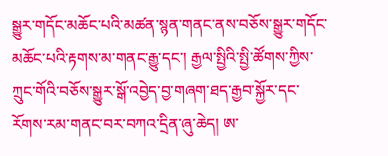སྒྱུར་གདོང་མཆོང་པའི་མཚན་སྙན་གནང་ནས་བཅོས་སྒྱུར་གདོང་མཆོང་པའི་རྟགས་མ་གནང་རྒྱུ་དང་། རྒྱལ་སྤྱིའི་སྤྱི་ཚོགས་ཀྱིས་ཀྲུང་གོའི་བཅོས་སྒྱུར་སྒོ་འབྱེད་བྱ་གཞག་ཐད་རྒྱབ་སྐྱོར་དང་རོགས་རམ་གནང་བར་བཀའ་དྲིན་ཞུ་ཆེད། ཨ་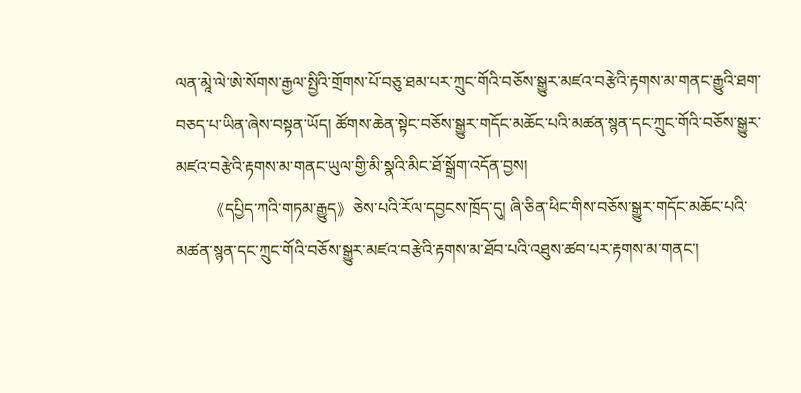ལན་མཱེ་ལེ་ཨེ་སོགས་རྒྱལ་སྤྱིའི་གྲོགས་པོ་བཅུ་ཐམ་པར་ཀྲུང་གོའི་བཅོས་སྒྱུར་མཛའ་བརྩེའི་རྟགས་མ་གནང་རྒྱུའི་ཐག་བཅད་པ་ཡིན་ཞེས་བསྟན་ཡོད། ཚོགས་ཆེན་སྟེང་བཅོས་སྒྱུར་གདོང་མཆོང་པའི་མཚན་སྙན་དང་ཀྲུང་གོའི་བཅོས་སྒྱུར་མཛའ་བརྩེའི་རྟགས་མ་གནང་ཡུལ་གྱི་མི་སྣའི་མིང་ཐོ་སྒྲོག་འདོན་བྱས།
        《དཔྱིད་ཀའི་གཏམ་རྒྱུད》ཅེས་པའི་རོལ་དབྱངས་ཁྲོད་དུ། ཞི་ཅིན་ཕིང་གིས་བཅོས་སྒྱུར་གདོང་མཆོང་པའི་མཚན་སྙན་དང་ཀྲུང་གོའི་བཅོས་སྒྱུར་མཛའ་བརྩེའི་རྟགས་མ་ཐོབ་པའི་འཐུས་ཚབ་པར་རྟགས་མ་གནང་།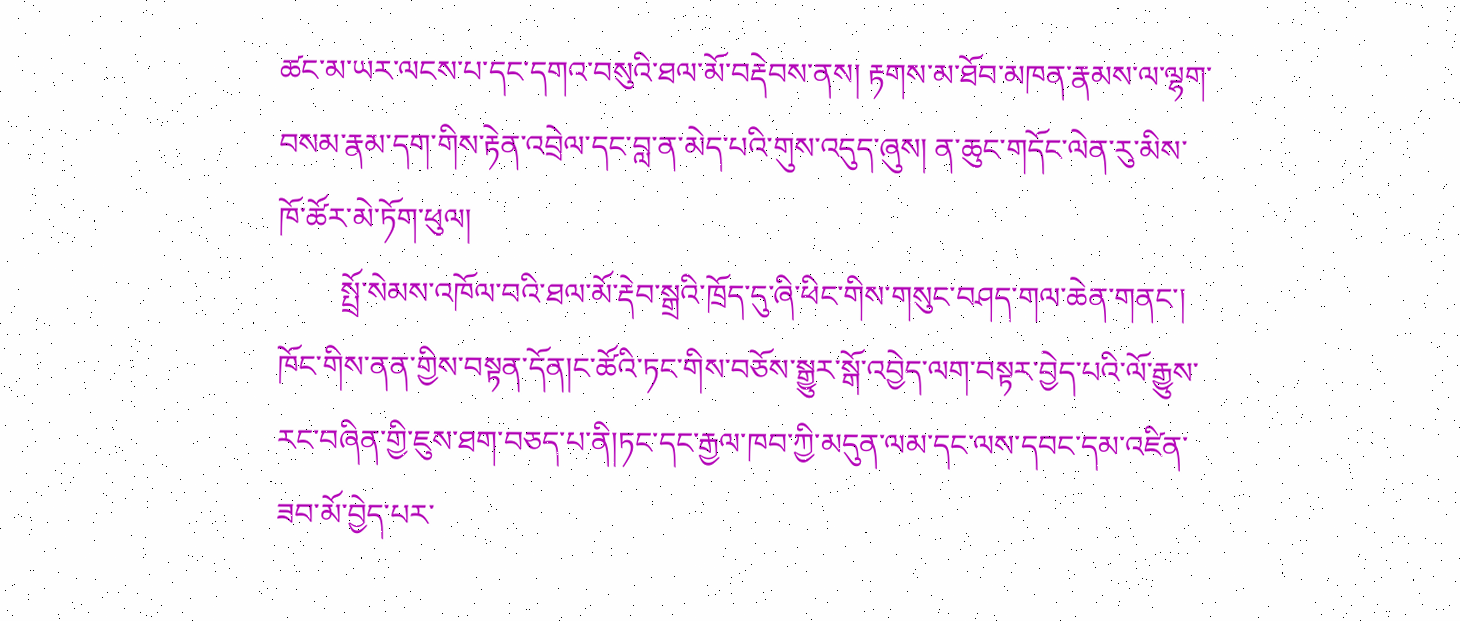ཚང་མ་ཡར་ལངས་པ་དང་དགའ་བསུའི་ཐལ་མོ་བརྡེབས་ནས། རྟགས་མ་ཐོབ་མཁན་རྣམས་ལ་ལྷག་བསམ་རྣམ་དག་གིས་རྟེན་འབྲེལ་དང་བླ་ན་མེད་པའི་གུས་འདུད་ཞུས། ན་ཆུང་གདོང་ལེན་རུ་མིས་ཁོ་ཚོར་མེ་ཏོག་ཕུལ།
        སྤྲོ་སེམས་འཁོལ་བའི་ཐལ་མོ་རྡེབ་སྒྲའི་ཁྲོད་དུ་ཞི་ཕིང་གིས་གསུང་བཤད་གལ་ཆེན་གནང་། ཁོང་གིས་ནན་གྱིས་བསྟན་དོན།ང་ཚོའི་ཏང་གིས་བཅོས་སྒྱུར་སྒོ་འབྱེད་ལག་བསྟར་བྱེད་པའི་ལོ་རྒྱུས་རང་བཞིན་གྱི་ཇུས་ཐག་བཅད་པ་ནི།ཏང་དང་རྒྱལ་ཁབ་ཀྱི་མདུན་ལམ་དང་ལས་དབང་དམ་འཛིན་ཟབ་མོ་བྱེད་པར་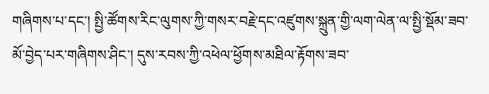གཞིགས་པ་དང་། སྤྱི་ཚོགས་རིང་ལུགས་ཀྱི་གསར་བརྗེ་དང་འཛུགས་སྐྲུན་གྱི་ལག་ལེན་ལ་སྤྱི་སྡོམ་ཟབ་མོ་བྱེད་པར་གཞིགས་ཤིང་། དུས་རབས་ཀྱི་འཕེལ་ཕྱོགས་མཐིལ་རྟོགས་ཟབ་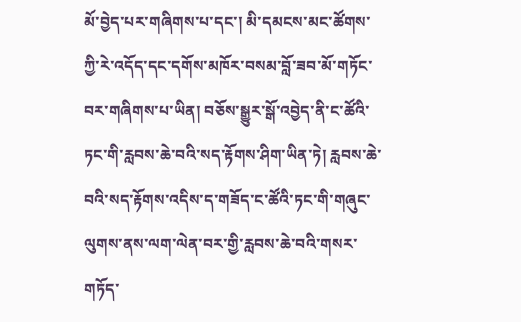མོ་བྱེད་པར་གཞིགས་པ་དང་། མི་དམངས་མང་ཚོགས་ཀྱི་རེ་འདོད་དང་དགོས་མཁོར་བསམ་བློ་ཟབ་མོ་གཏོང་བར་གཞིགས་པ་ཡིན། བཅོས་སྒྱུར་སྒོ་འབྱེད་ནི་ང་ཚོའི་ཏང་གི་རླབས་ཆེ་བའི་སད་རྟོགས་ཤིག་ཡིན་ཏེ། རླབས་ཆེ་བའི་སད་རྟོགས་འདིས་ད་གཟོད་ང་ཚོའི་ཏང་གི་གཞུང་ལུགས་ནས་ལག་ལེན་བར་གྱི་རླབས་ཆེ་བའི་གསར་གཏོད་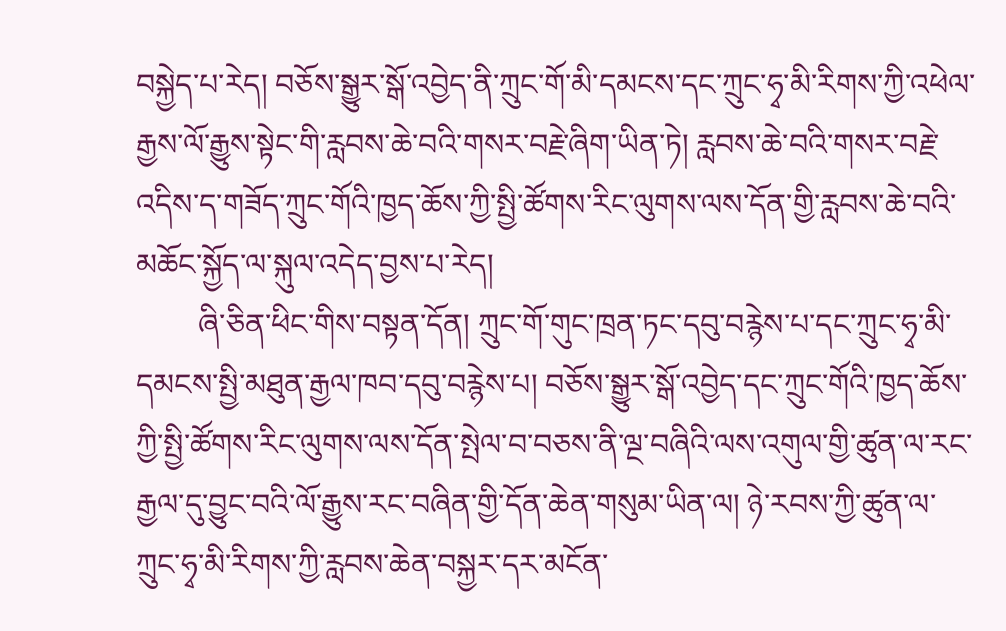བསྐྱེད་པ་རེད། བཅོས་སྒྱུར་སྒོ་འབྱེད་ནི་ཀྲུང་གོ་མི་དམངས་དང་ཀྲུང་ཧྭ་མི་རིགས་ཀྱི་འཕེལ་རྒྱས་ལོ་རྒྱུས་སྟེང་གི་རླབས་ཆེ་བའི་གསར་བརྗེ་ཞིག་ཡིན་ཏེ། རླབས་ཆེ་བའི་གསར་བརྗེ་འདིས་ད་གཟོད་ཀྲུང་གོའི་ཁྱད་ཆོས་ཀྱི་སྤྱི་ཚོགས་རིང་ལུགས་ལས་དོན་གྱི་རླབས་ཆེ་བའི་མཆོང་སྐྱོད་ལ་སྐུལ་འདེད་བྱས་པ་རེད།
        ཞི་ཅིན་ཕིང་གིས་བསྟན་དོན། ཀྲུང་གོ་གུང་ཁྲན་ཏང་དབུ་བརྙེས་པ་དང་ཀྲུང་ཧྭ་མི་དམངས་སྤྱི་མཐུན་རྒྱལ་ཁབ་དབུ་བརྙེས་པ། བཅོས་སྒྱུར་སྒོ་འབྱེད་དང་ཀྲུང་གོའི་ཁྱད་ཆོས་ཀྱི་སྤྱི་ཚོགས་རིང་ལུགས་ལས་དོན་སྤེལ་བ་བཅས་ནི་ལྔ་བཞིའི་ལས་འགུལ་གྱི་ཚུན་ལ་རང་རྒྱལ་དུ་བྱུང་བའི་ལོ་རྒྱུས་རང་བཞིན་གྱི་དོན་ཆེན་གསུམ་ཡིན་ལ། ཉེ་རབས་ཀྱི་ཚུན་ལ་ཀྲུང་ཧྭ་མི་རིགས་ཀྱི་རླབས་ཆེན་བསྐྱར་དར་མངོན་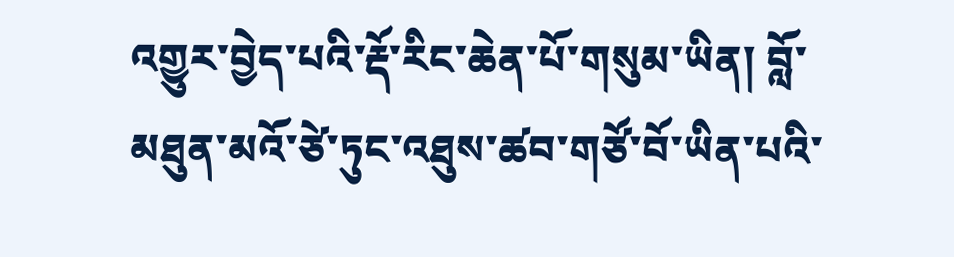འགྱུར་བྱེད་པའི་རྡོ་རིང་ཆེན་པོ་གསུམ་ཡིན། བློ་མཐུན་མའོ་ཙེ་ཏུང་འཐུས་ཚབ་གཙོ་བོ་ཡིན་པའི་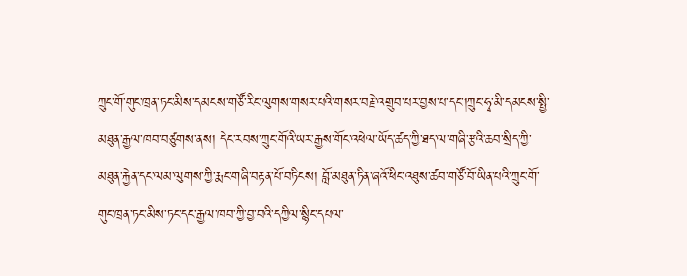ཀྲུང་གོ་གུང་ཁྲན་ཏང་མིས་དམངས་གཙོ་རིང་ལུགས་གསར་པའི་གསར་བརྗེ་འགྲུབ་པར་བྱས་པ་དང་།ཀྲུང་ཧྭ་མི་དམངས་སྤྱི་མཐུན་རྒྱལ་ཁབ་བཙུགས་ནས། དེང་རབས་ཀྲུང་གོའི་ཡར་རྒྱས་གོང་འཕེལ་ཡོད་ཚད་ཀྱི་ཐད་ལ་གཞི་རྩའི་ཆབ་སྲིད་ཀྱི་མཐུན་རྐྱེན་དང་ལམ་ལུགས་ཀྱི་རྨང་གཞི་བརྟན་པོ་བཏིངས། བློ་མཐུན་ཏིན་ཞའོ་ཕིང་འཐུས་ཚབ་གཙོ་བོ་ཡིན་པའི་ཀྲུང་གོ་གུང་ཁྲན་ཏང་མིས་ཏང་དང་རྒྱལ་ཁབ་ཀྱི་བྱ་བའི་དཀྱིལ་སྙིང་དཔལ་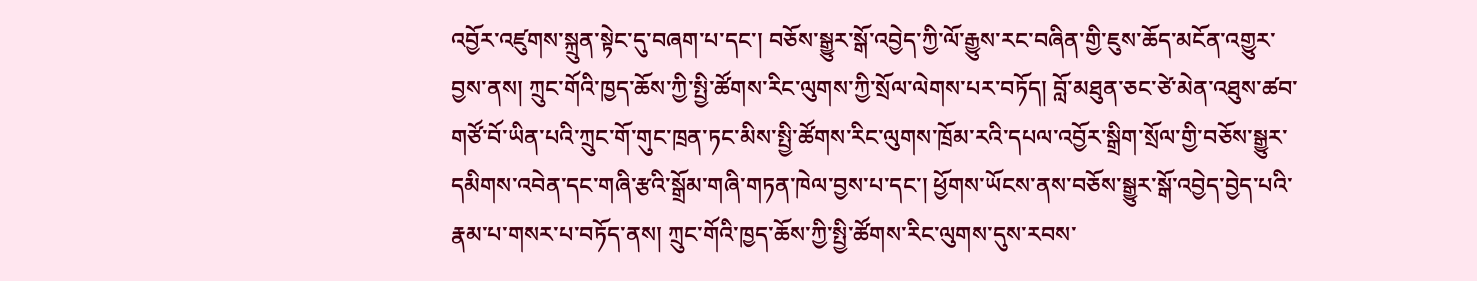འབྱོར་འཛུགས་སྐྲུན་སྟེང་དུ་བཞག་པ་དང་། བཅོས་སྒྱུར་སྒོ་འབྱེད་ཀྱི་ལོ་རྒྱུས་རང་བཞིན་གྱི་ཇུས་ཆོད་མངོན་འགྱུར་བྱས་ནས། ཀྲུང་གོའི་ཁྱད་ཆོས་ཀྱི་སྤྱི་ཚོགས་རིང་ལུགས་ཀྱི་སྲོལ་ལེགས་པར་བཏོད། བློ་མཐུན་ཅང་ཙེ་མེན་འཐུས་ཚབ་གཙོ་བོ་ཡིན་པའི་ཀྲུང་གོ་གུང་ཁྲན་ཏང་མིས་སྤྱི་ཚོགས་རིང་ལུགས་ཁྲོམ་རའི་དཔལ་འབྱོར་སྒྲིག་སྲོལ་གྱི་བཅོས་སྒྱུར་དམིགས་འབེན་དང་གཞི་རྩའི་སྒྲོམ་གཞི་གཏན་ཁེལ་བྱས་པ་དང་། ཕྱོགས་ཡོངས་ནས་བཅོས་སྒྱུར་སྒོ་འབྱེད་བྱེད་པའི་རྣམ་པ་གསར་པ་བཏོད་ནས། ཀྲུང་གོའི་ཁྱད་ཆོས་ཀྱི་སྤྱི་ཚོགས་རིང་ལུགས་དུས་རབས་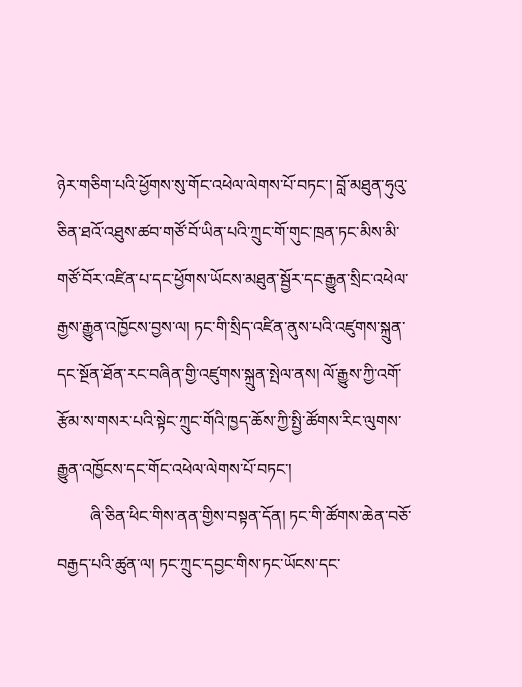ཉེར་གཅིག་པའི་ཕྱོགས་སུ་གོང་འཕེལ་ལེགས་པོ་བཏང་། བློ་མཐུན་ཧུའུ་ཅིན་ཐའོ་འཐུས་ཚབ་གཙོ་བོ་ཡིན་པའི་ཀྲུང་གོ་གུང་ཁྲན་ཏང་མིས་མི་གཙོ་བོར་འཛིན་པ་དང་ཕྱོགས་ཡོངས་མཐུན་སྦྱོར་དང་རྒྱུན་སྲིང་འཕེལ་རྒྱས་རྒྱུན་འཁྱོངས་བྱས་ལ། ཏང་གི་སྲིད་འཛིན་ནུས་པའི་འཛུགས་སྐྲུན་དང་སྔོན་ཐོན་རང་བཞིན་གྱི་འཛུགས་སྐྲུན་སྤེལ་ནས། ལོ་རྒྱུས་ཀྱི་འགོ་རྩོམ་ས་གསར་པའི་སྟེང་ཀྲུང་གོའི་ཁྱད་ཆོས་ཀྱི་སྤྱི་ཚོགས་རིང་ལུགས་རྒྱུན་འཁྱོངས་དང་གོང་འཕེལ་ལེགས་པོ་བཏང་།
        ཞི་ཅིན་ཕིང་གིས་ནན་གྱིས་བསྟན་དོན། ཏང་གི་ཚོགས་ཆེན་བཅོ་བརྒྱད་པའི་ཚུན་ལ། ཏང་ཀྲུང་དབྱང་གིས་ཏང་ཡོངས་དང་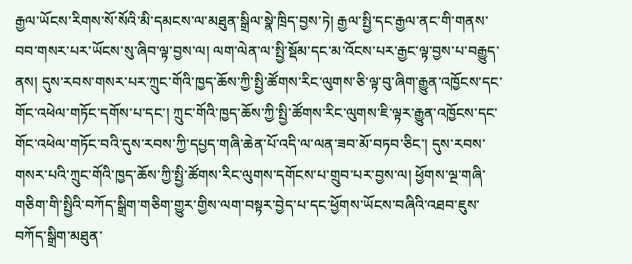རྒྱལ་ཡོངས་རིགས་སོ་སོའི་མི་དམངས་ལ་མཐུན་སྒྲིལ་སྣེ་ཁྲིད་བྱས་ཏེ། རྒྱལ་སྤྱི་དང་རྒྱལ་ནང་གི་གནས་བབ་གསར་པར་ཡོངས་སུ་ཞིབ་ལྟ་བྱས་ལ། ལག་ལེན་ལ་སྤྱི་སྡོམ་དང་མ་འོངས་པར་རྒྱང་ལྟ་བྱས་པ་བརྒྱུད་ནས། དུས་རབས་གསར་པར་ཀྲུང་གོའི་ཁྱད་ཆོས་ཀྱི་སྤྱི་ཚོགས་རིང་ལུགས་ཅི་ལྟ་བུ་ཞིག་རྒྱུན་འཁྱོངས་དང་གོང་འཕེལ་གཏོང་དགོས་པ་དང་། ཀྲུང་གོའི་ཁྱད་ཆོས་ཀྱི་སྤྱི་ཚོགས་རིང་ལུགས་ཇི་ལྟར་རྒྱུན་འཁྱོངས་དང་གོང་འཕེལ་གཏོང་བའི་དུས་རབས་ཀྱི་དཔྱད་གཞི་ཆེན་པོ་འདི་ལ་ལན་ཟབ་མོ་བཏབ་ཅིང་། དུས་རབས་གསར་པའི་ཀྲུང་གོའི་ཁྱད་ཆོས་ཀྱི་སྤྱི་ཚོགས་རིང་ལུགས་དགོངས་པ་གྲུབ་པར་བྱས་ལ། ཕྱོགས་ལྔ་གཞི་གཅིག་གི་སྤྱིའི་བཀོད་སྒྲིག་གཅིག་གྱུར་གྱིས་ལག་བསྟར་བྱེད་པ་དང་ཕྱོགས་ཡོངས་བཞིའི་འཐབ་ཇུས་བཀོད་སྒྲིག་མཐུན་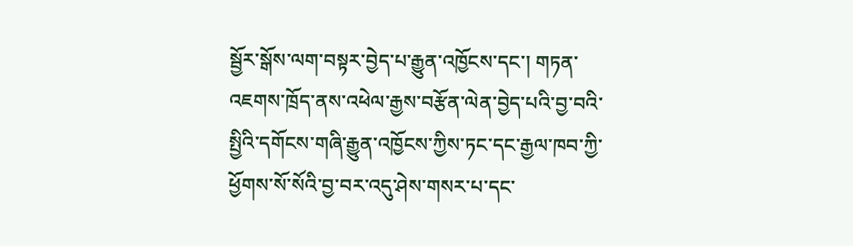སྦྱོར་སྒོས་ལག་བསྟར་བྱེད་པ་རྒྱུན་འཁྱོངས་དང་། གཏན་འཇགས་ཁྲོད་ནས་འཕེལ་རྒྱས་བརྩོན་ལེན་བྱེད་པའི་བྱ་བའི་སྤྱིའི་དགོངས་གཞི་རྒྱུན་འཁྱོངས་ཀྱིས་ཏང་དང་རྒྱལ་ཁབ་ཀྱི་ཕྱོགས་སོ་སོའི་བྱ་བར་འདུ་ཤེས་གསར་པ་དང་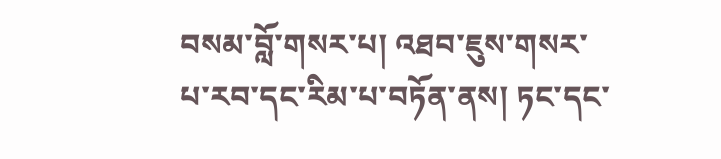བསམ་བློ་གསར་པ། འཐབ་ཇུས་གསར་པ་རབ་དང་རིམ་པ་བཏོན་ནས། ཏང་དང་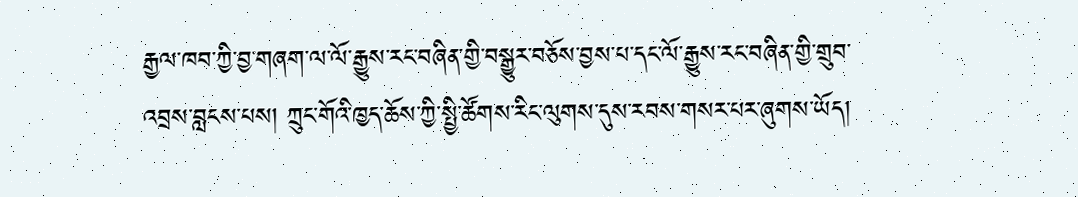རྒྱལ་ཁབ་ཀྱི་བྱ་གཞག་ལ་ལོ་རྒྱུས་རང་བཞིན་གྱི་བསྒྱུར་བཅོས་བྱས་པ་དང་ལོ་རྒྱུས་རང་བཞིན་གྱི་གྲུབ་འབྲས་བླངས་པས། ཀྲུང་གོའི་ཁྱད་ཆོས་ཀྱི་སྤྱི་ཚོགས་རིང་ལུགས་དུས་རབས་གསར་པར་ཞུགས་ཡོད།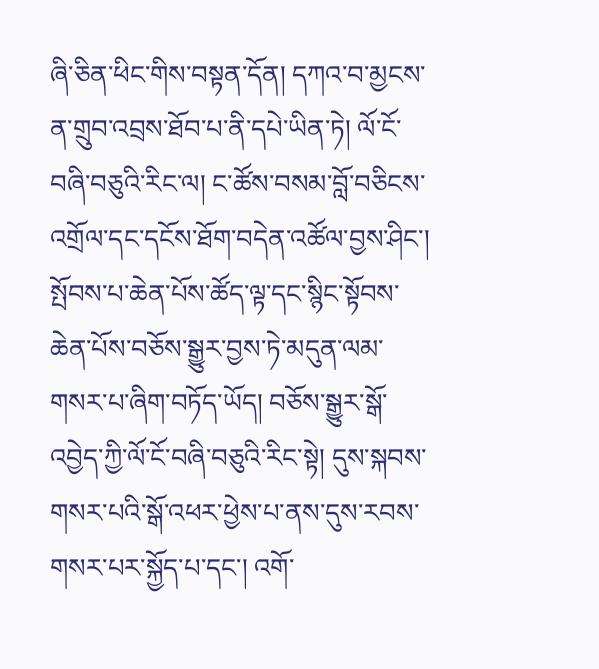ཞི་ཅིན་ཕིང་གིས་བསྟན་དོན། དཀའ་བ་མྱངས་ན་གྲུབ་འབྲས་ཐོབ་པ་ནི་དཔེ་ཡིན་ཏེ། ལོ་ངོ་བཞི་བཅུའི་རིང་ལ། ང་ཚོས་བསམ་བློ་བཅིངས་འགྲོལ་དང་དངོས་ཐོག་བདེན་འཚོལ་བྱས་ཤིང་། སྤོབས་པ་ཆེན་པོས་ཚོད་ལྟ་དང་སྙིང་སྟོབས་ཆེན་པོས་བཅོས་སྒྱུར་བྱས་ཏེ་མདུན་ལམ་གསར་པ་ཞིག་བཏོད་ཡོད། བཅོས་སྒྱུར་སྒོ་འབྱེད་ཀྱི་ལོ་ངོ་བཞི་བཅུའི་རིང་སྟེ། དུས་སྐབས་གསར་པའི་སྒོ་འཕར་ཕྱེས་པ་ནས་དུས་རབས་གསར་པར་སྐྱོད་པ་དང་། འགོ་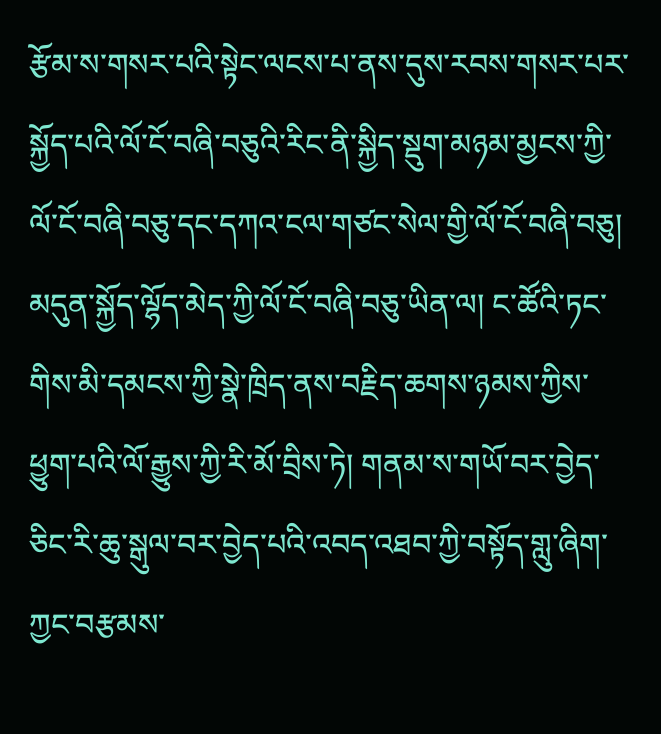རྩོམ་ས་གསར་པའི་སྟེང་ལངས་པ་ནས་དུས་རབས་གསར་པར་སྐྱོད་པའི་ལོ་ངོ་བཞི་བཅུའི་རིང་ནི་སྐྱིད་སྡུག་མཉམ་མྱངས་ཀྱི་ལོ་ངོ་བཞི་བཅུ་དང་དཀའ་ངལ་གཙང་སེལ་གྱི་ལོ་ངོ་བཞི་བཅུ། མདུན་སྐྱོད་ལྷོད་མེད་ཀྱི་ལོ་ངོ་བཞི་བཅུ་ཡིན་ལ། ང་ཚོའི་ཏང་གིས་མི་དམངས་ཀྱི་སྣེ་ཁྲིད་ནས་བརྗིད་ཆགས་ཉམས་ཀྱིས་ཕྱུག་པའི་ལོ་རྒྱུས་ཀྱི་རི་མོ་བྲིས་ཏེ། གནམ་ས་གཡོ་བར་བྱེད་ཅིང་རི་ཆུ་སྒུལ་བར་བྱེད་པའི་འབད་འཐབ་ཀྱི་བསྟོད་གླུ་ཞིག་ཀྱང་བརྩམས་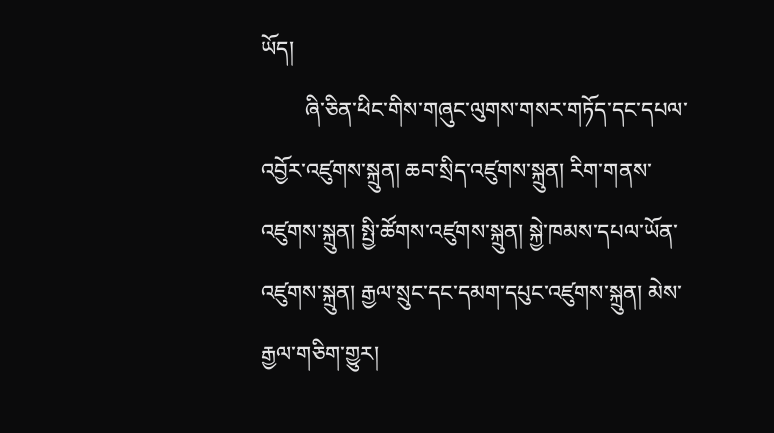ཡོད།
        ཞི་ཅིན་ཕིང་གིས་གཞུང་ལུགས་གསར་གཏོད་དང་དཔལ་འབྱོར་འཛུགས་སྐྲུན། ཆབ་སྲིད་འཛུགས་སྐྲུན། རིག་གནས་འཛུགས་སྐྲུན། སྤྱི་ཚོགས་འཛུགས་སྐྲུན། སྐྱེ་ཁམས་དཔལ་ཡོན་འཛུགས་སྐྲུན། རྒྱལ་སྲུང་དང་དམག་དཔུང་འཛུགས་སྐྲུན། མེས་རྒྱལ་གཅིག་གྱུར།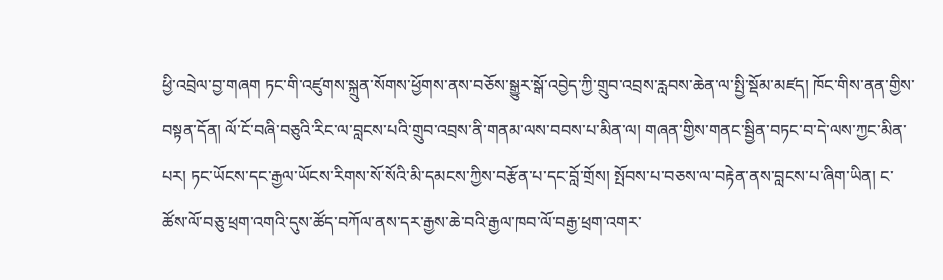ཕྱི་འབྲེལ་བྱ་གཞག ཏང་གི་འཛུགས་སྐྲུན་སོགས་ཕྱོགས་ནས་བཅོས་སྒྱུར་སྒོ་འབྱེད་ཀྱི་གྲུབ་འབྲས་རླབས་ཆེན་ལ་སྤྱི་སྡོམ་མཛད། ཁོང་གིས་ནན་གྱིས་བསྟན་དོན། ལོ་ངོ་བཞི་བཅུའི་རིང་ལ་བླངས་པའི་གྲུབ་འབྲས་ནི་གནམ་ལས་བབས་པ་མིན་ལ། གཞན་གྱིས་གནང་སྦྱིན་བཏང་བ་དེ་ལས་ཀྱང་མིན་པར། ཏང་ཡོངས་དང་རྒྱལ་ཡོངས་རིགས་སོ་སོའི་མི་དམངས་ཀྱིས་བརྩོན་པ་དང་བློ་གྲོས། སྤོབས་པ་བཅས་ལ་བརྟེན་ནས་བླངས་པ་ཞིག་ཡིན། ང་ཚོས་ལོ་བཅུ་ཕྲག་འགའི་དུས་ཚོད་བཀོལ་ནས་དར་རྒྱས་ཆེ་བའི་རྒྱལ་ཁབ་ལོ་བརྒྱ་ཕྲག་འགར་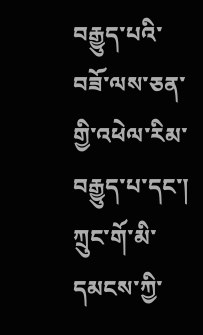བརྒྱུད་པའི་བཟོ་ལས་ཅན་གྱི་འཕེལ་རིམ་བརྒྱུད་པ་དང་། ཀྲུང་གོ་མི་དམངས་ཀྱི་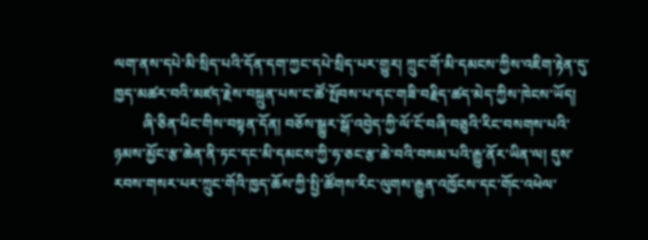ལག་ནས་དཔེ་མི་སྲིད་པའི་དོན་དག་ཀྱང་དཔེ་སྲིད་པར་གྱུར། ཀྲུང་གོ་མི་དམངས་ཀྱིས་འཇིག་རྟེན་དུ་ཁྱད་མཚར་བའི་མཛད་རྗེས་བསྐྲུན་པས་ང་ཚོ་སྤོབས་པ་དང་གཟི་བརྗིད་ཚད་མེད་ཀྱིས་ཁེངས་ཡོད།
        ཞི་ཅིན་ཕིང་གིས་བསྟན་དོན། བཅོས་སྒྱུར་སྒོ་འབྱེད་ཀྱི་ལོ་ངོ་བཞི་བཅུའི་རིང་བསགས་པའི་ཉམས་མྱོང་རྩ་ཆེན་ནི་ཏང་དང་མི་དམངས་ཀྱི་ཧ་ཅང་རྩ་ཆེ་བའི་བསམ་པའི་རྒྱུ་ནོར་ཡིན་ལ། དུས་རབས་གསར་པར་ཀྲུང་གོའི་ཁྱད་ཆོས་ཀྱི་སྤྱི་ཚོགས་རིང་ལུགས་རྒྱུན་འཁྱོངས་དང་གོང་འཕེལ་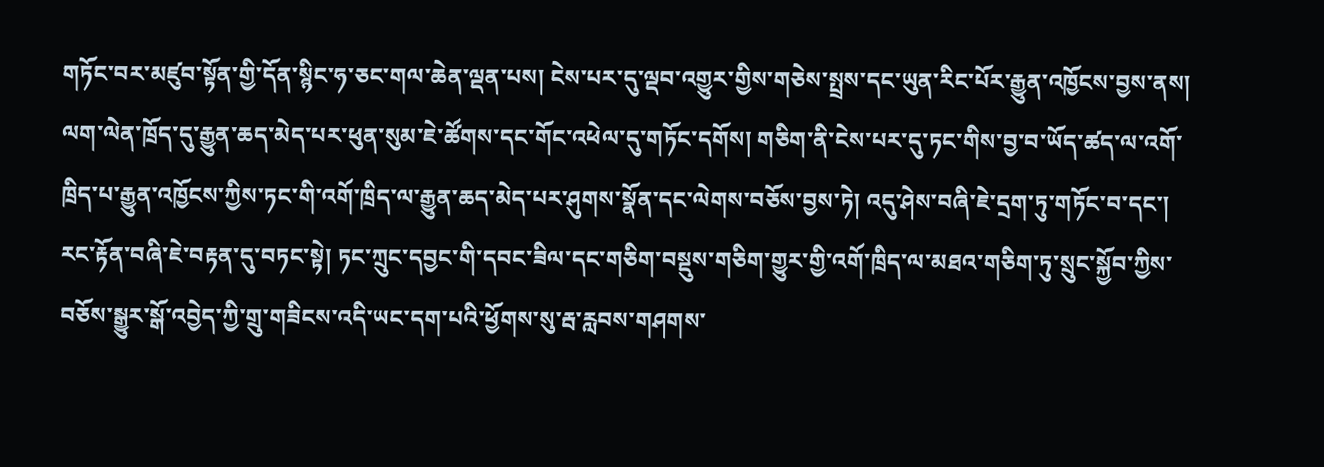གཏོང་བར་མཛུབ་སྟོན་གྱི་དོན་སྙིང་ཧ་ཅང་གལ་ཆེན་ལྡན་པས། ངེས་པར་དུ་ལྡབ་འགྱུར་གྱིས་གཅེས་སྤྲས་དང་ཡུན་རིང་པོར་རྒྱུན་འཁྱོངས་བྱས་ནས། ལག་ལེན་ཁྲོད་དུ་རྒྱུན་ཆད་མེད་པར་ཕུན་སུམ་ཇེ་ཚོགས་དང་གོང་འཕེལ་དུ་གཏོང་དགོས། གཅིག་ནི་ངེས་པར་དུ་ཏང་གིས་བྱ་བ་ཡོད་ཚད་ལ་འགོ་ཁྲིད་པ་རྒྱུན་འཁྱོངས་ཀྱིས་ཏང་གི་འགོ་ཁྲིད་ལ་རྒྱུན་ཆད་མེད་པར་ཤུགས་སྣོན་དང་ལེགས་བཅོས་བྱས་ཏེ། འདུ་ཤེས་བཞི་ཇེ་དྲག་ཏུ་གཏོང་བ་དང་། རང་རྟོན་བཞི་ཇེ་བརྟན་དུ་བཏང་སྟེ། ཏང་ཀྲུང་དབྱང་གི་དབང་ཟིལ་དང་གཅིག་བསྡུས་གཅིག་གྱུར་གྱི་འགོ་ཁྲིད་ལ་མཐའ་གཅིག་ཏུ་སྲུང་སྐྱོབ་ཀྱིས་བཅོས་སྒྱུར་སྒོ་འབྱེད་ཀྱི་གྲུ་གཟིངས་འདི་ཡང་དག་པའི་ཕྱོགས་སུ་རྦ་རླབས་གཤགས་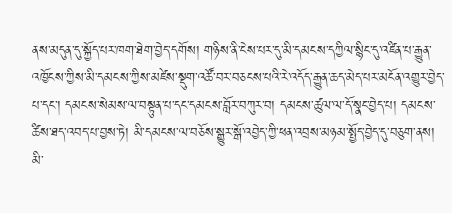ནས་མདུན་དུ་སྐྱོད་པར་ཁག་ཐེག་བྱེད་དགོས། གཉིས་ནི་ངེས་པར་དུ་མི་དམངས་དཀྱིལ་སྙིང་དུ་འཛིན་པ་རྒྱུན་འཁྱོངས་ཀྱིས་མི་དམངས་ཀྱིས་མཛེས་སྡུག་འཚོ་བར་བཅངས་པའི་རེ་འདོད་རྒྱུན་ཆད་མེད་པར་མངོན་འགྱུར་བྱེད་པ་དང་། དམངས་སེམས་ལ་བསྟུན་པ་དང་དམངས་བློར་བཀུར་བ། དམངས་ཚུལ་ལ་དོ་སྣང་བྱེད་པ། དམངས་ཚིས་ཐད་འབད་པ་བྱས་ཏེ། མི་དམངས་ལ་བཅོས་སྒྱུར་སྒོ་འབྱེད་ཀྱི་ཕན་འབྲས་མཉམ་སྤྱོད་བྱེད་དུ་བཅུག་ནས། མི་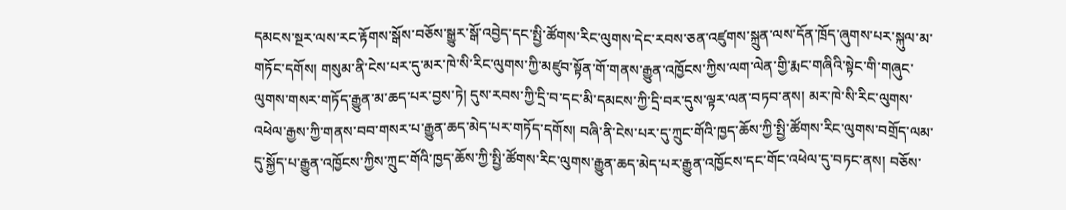དམངས་སྔར་ལས་རང་རྟོགས་སྒོས་བཅོས་སྒྱུར་སྒོ་འབྱེད་དང་སྤྱི་ཚོགས་རིང་ལུགས་དེང་རབས་ཅན་འཛུགས་སྐྲུན་ལས་དོན་ཁྲོད་ཞུགས་པར་སྐུལ་མ་གཏོང་དགོས། གསུམ་ནི་ངེས་པར་དུ་མར་ཁེ་སི་རིང་ལུགས་ཀྱི་མཛུབ་སྟོན་གོ་གནས་རྒྱུན་འཁྱོངས་ཀྱིས་ལག་ལེན་གྱི་རྨང་གཞིའི་སྟེང་གི་གཞུང་ལུགས་གསར་གཏོད་རྒྱུན་མ་ཆད་པར་བྱས་ཏེ། དུས་རབས་ཀྱི་དྲི་བ་དང་མི་དམངས་ཀྱི་དྲི་བར་དུས་ལྟར་ལན་བཏབ་ནས། མར་ཁེ་སི་རིང་ལུགས་འཕེལ་རྒྱས་ཀྱི་གནས་བབ་གསར་པ་རྒྱུན་ཆད་མེད་པར་གཏོད་དགོས། བཞི་ནི་ངེས་པར་དུ་ཀྲུང་གོའི་ཁྱད་ཆོས་ཀྱི་སྤྱི་ཚོགས་རིང་ལུགས་བགྲོད་ལམ་དུ་སྐྱོད་པ་རྒྱུན་འཁྱོངས་ཀྱིས་ཀྲུང་གོའི་ཁྱད་ཆོས་ཀྱི་སྤྱི་ཚོགས་རིང་ལུགས་རྒྱུན་ཆད་མེད་པར་རྒྱུན་འཁྱོངས་དང་གོང་འཕེལ་དུ་བཏང་ནས། བཅོས་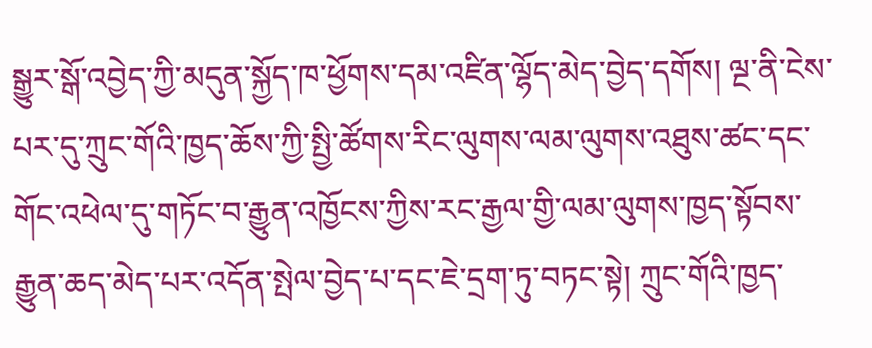སྒྱུར་སྒོ་འབྱེད་ཀྱི་མདུན་སྐྱོད་ཁ་ཕྱོགས་དམ་འཛིན་ལྷོད་མེད་བྱེད་དགོས། ལྔ་ནི་ངེས་པར་དུ་ཀྲུང་གོའི་ཁྱད་ཆོས་ཀྱི་སྤྱི་ཚོགས་རིང་ལུགས་ལམ་ལུགས་འཐུས་ཚང་དང་གོང་འཕེལ་དུ་གཏོང་བ་རྒྱུན་འཁྱོངས་ཀྱིས་རང་རྒྱལ་གྱི་ལམ་ལུགས་ཁྱད་སྟོབས་རྒྱུན་ཆད་མེད་པར་འདོན་སྤེལ་བྱེད་པ་དང་ཇེ་དྲག་ཏུ་བཏང་སྟེ། ཀྲུང་གོའི་ཁྱད་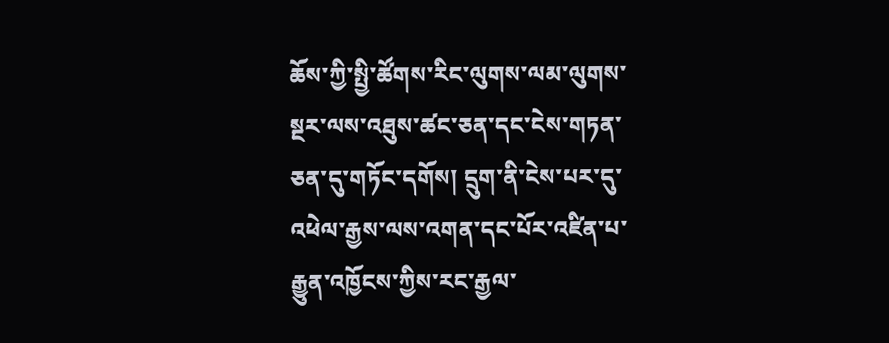ཆོས་ཀྱི་སྤྱི་ཚོགས་རིང་ལུགས་ལམ་ལུགས་སྔར་ལས་འཐུས་ཚང་ཅན་དང་ངེས་གཏན་ཅན་དུ་གཏོང་དགོས། དྲུག་ནི་ངེས་པར་དུ་འཕེལ་རྒྱས་ལས་འགན་དང་པོར་འཛིན་པ་རྒྱུན་འཁྱོངས་ཀྱིས་རང་རྒྱལ་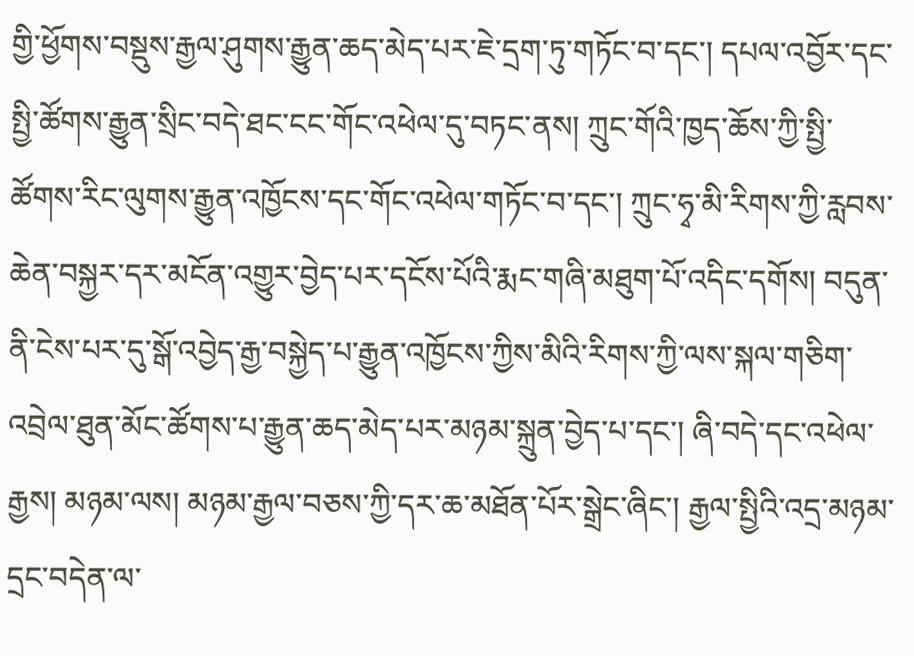གྱི་ཕྱོགས་བསྡུས་རྒྱལ་ཤུགས་རྒྱུན་ཆད་མེད་པར་ཇེ་དྲག་ཏུ་གཏོང་བ་དང་། དཔལ་འབྱོར་དང་སྤྱི་ཚོགས་རྒྱུན་སྲིང་བདེ་ཐང་ངང་གོང་འཕེལ་དུ་བཏང་ནས། ཀྲུང་གོའི་ཁྱད་ཆོས་ཀྱི་སྤྱི་ཚོགས་རིང་ལུགས་རྒྱུན་འཁྱོངས་དང་གོང་འཕེལ་གཏོང་བ་དང་། ཀྲུང་ཧྭ་མི་རིགས་ཀྱི་རླབས་ཆེན་བསྐྱར་དར་མངོན་འགྱུར་བྱེད་པར་དངོས་པོའི་རྨང་གཞི་མཐུག་པོ་འདིང་དགོས། བདུན་ནི་ངེས་པར་དུ་སྒོ་འབྱེད་རྒྱ་བསྐྱེད་པ་རྒྱུན་འཁྱོངས་ཀྱིས་མིའི་རིགས་ཀྱི་ལས་སྐལ་གཅིག་འབྲེལ་ཐུན་མོང་ཚོགས་པ་རྒྱུན་ཆད་མེད་པར་མཉམ་སྐྲུན་བྱེད་པ་དང་། ཞི་བདེ་དང་འཕེལ་རྒྱས། མཉམ་ལས། མཉམ་རྒྱལ་བཅས་ཀྱི་དར་ཆ་མཐོན་པོར་སྒྲེང་ཞིང་། རྒྱལ་སྤྱིའི་འདྲ་མཉམ་དྲང་བདེན་ལ་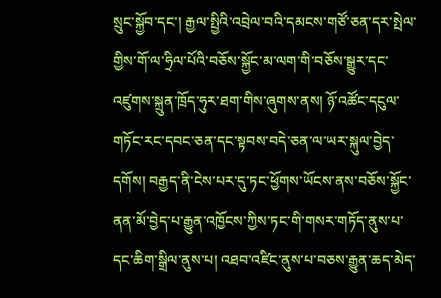སྲུང་སྐྱོབ་དང་། རྒྱལ་སྤྱིའི་འབྲེལ་བའི་དམངས་གཙོ་ཅན་དར་སྤེལ་གྱིས་གོ་ལ་ཧྲིལ་པོའི་བཅོས་སྐྱོང་མ་ལག་གི་བཅོས་སྒྱུར་དང་འཛུགས་སྐྲུན་ཁྲོད་ཧུར་ཐག་གིས་ཞུགས་ནས། ཉོ་འཚོང་དངུལ་གཏོང་རང་དབང་ཅན་དང་སྟབས་བདེ་ཅན་ལ་ཡར་སྐུལ་བྱེད་དགོས། བརྒྱད་ནི་ངེས་པར་དུ་ཏང་ཕྱོགས་ཡོངས་ནས་བཅོས་སྐྱོང་ནན་མོ་བྱེད་པ་རྒྱུན་འཁྱོངས་ཀྱིས་ཏང་གི་གསར་གཏོད་ནུས་པ་དང་ཆིག་སྒྲིལ་ནུས་པ། འཐབ་འཛིང་ནུས་པ་བཅས་རྒྱུན་ཆད་མེད་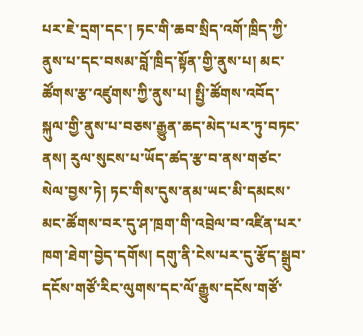པར་ཇེ་དྲག་དང་། ཏང་གི་ཆབ་སྲིད་འགོ་ཁྲིད་ཀྱི་ནུས་པ་དང་བསམ་བློ་ཁྲིད་སྟོན་གྱི་ནུས་པ། མང་ཚོགས་རྩ་འཛུགས་ཀྱི་ནུས་པ། སྤྱི་ཚོགས་འབོད་སྐུལ་གྱི་ནུས་པ་བཅས་རྒྱུན་ཆད་མེད་པར་ཏུ་བཏང་ནས། རུལ་སུངས་པ་ཡོད་ཚད་རྩ་བ་ནས་གཙང་སེལ་བྱས་ཏེ། ཏང་གིས་དུས་ནམ་ཡང་མི་དམངས་མང་ཚོགས་བར་དུ་ཤ་ཁྲག་གི་འབྲེལ་བ་འཛིན་པར་ཁག་ཐེག་བྱེད་དགོས། དགུ་ནི་ངེས་པར་དུ་རྩོད་སྒྲུབ་དངོས་གཙོ་རིང་ལུགས་དང་ལོ་རྒྱུས་དངོས་གཙོ་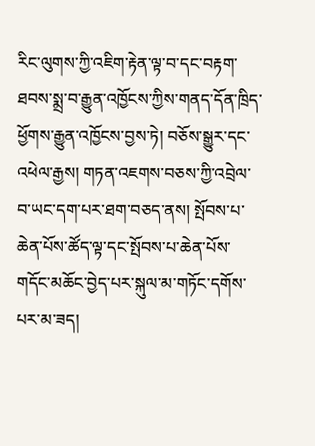རིང་ལུགས་ཀྱི་འཇིག་རྟེན་ལྟ་བ་དང་བརྟག་ཐབས་སྨྲ་བ་རྒྱུན་འཁྱོངས་ཀྱིས་གནད་དོན་ཁྲིད་ཕྱོགས་རྒྱུན་འཁྱོངས་བྱས་ཏེ། བཅོས་སྒྱུར་དང་འཕེལ་རྒྱས། གཏན་འཇགས་བཅས་ཀྱི་འབྲེལ་བ་ཡང་དག་པར་ཐག་བཅད་ནས། སྤོབས་པ་ཆེན་པོས་ཚོད་ལྟ་དང་སྤོབས་པ་ཆེན་པོས་གདོང་མཆོང་བྱེད་པར་སྐུལ་མ་གཏོང་དགོས་པར་མ་ཟད།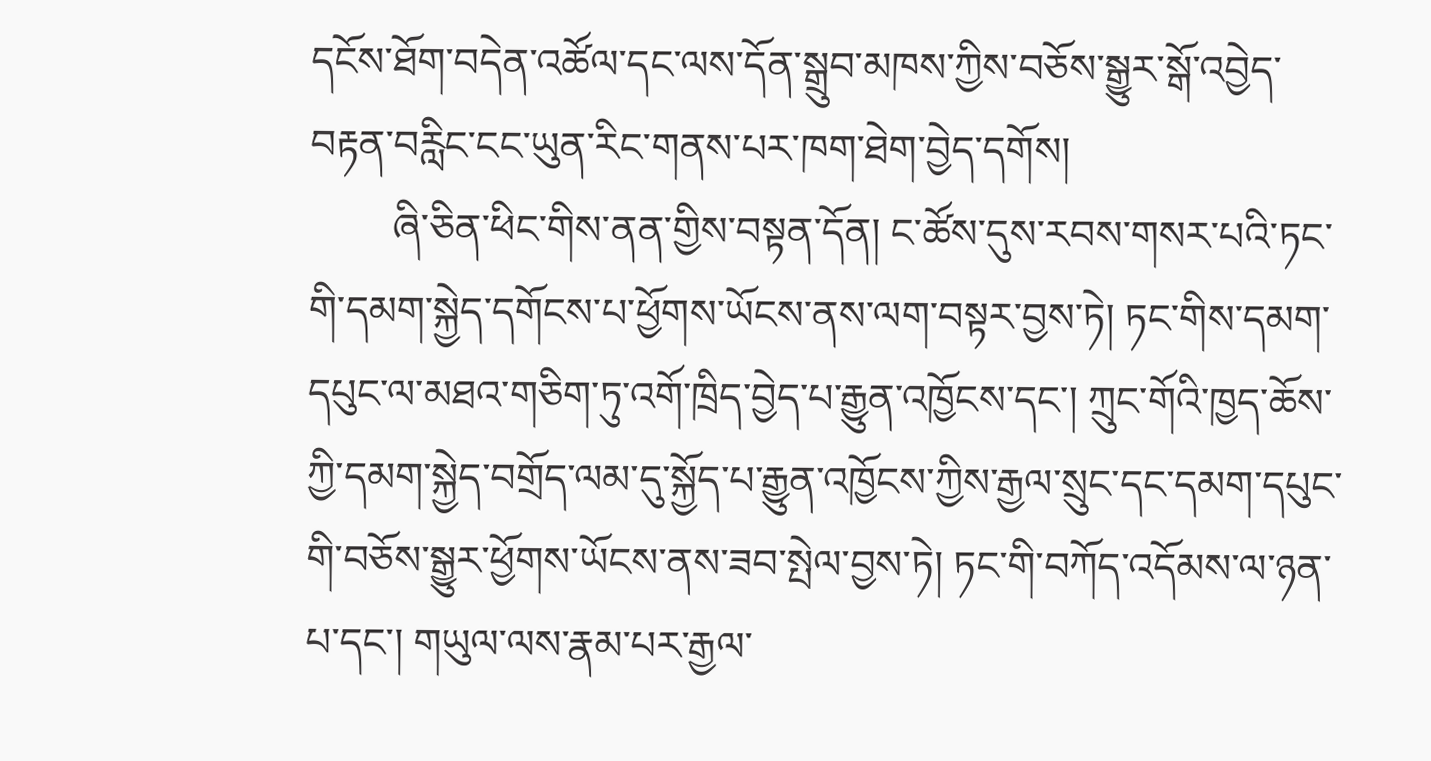དངོས་ཐོག་བདེན་འཚོལ་དང་ལས་དོན་སྒྲུབ་མཁས་ཀྱིས་བཅོས་སྒྱུར་སྒོ་འབྱེད་བརྟན་བརླིང་ངང་ཡུན་རིང་གནས་པར་ཁག་ཐེག་བྱེད་དགོས།
        ཞི་ཅིན་ཕིང་གིས་ནན་གྱིས་བསྟན་དོན། ང་ཚོས་དུས་རབས་གསར་པའི་ཏང་གི་དམག་སྐྱེད་དགོངས་པ་ཕྱོགས་ཡོངས་ནས་ལག་བསྟར་བྱས་ཏེ། ཏང་གིས་དམག་དཔུང་ལ་མཐའ་གཅིག་ཏུ་འགོ་ཁྲིད་བྱེད་པ་རྒྱུན་འཁྱོངས་དང་། ཀྲུང་གོའི་ཁྱད་ཆོས་ཀྱི་དམག་སྐྱེད་བགྲོད་ལམ་དུ་སྐྱོད་པ་རྒྱུན་འཁྱོངས་ཀྱིས་རྒྱལ་སྲུང་དང་དམག་དཔུང་གི་བཅོས་སྒྱུར་ཕྱོགས་ཡོངས་ནས་ཟབ་སྤེལ་བྱས་ཏེ། ཏང་གི་བཀོད་འདོམས་ལ་ཉན་པ་དང་། གཡུལ་ལས་རྣམ་པར་རྒྱལ་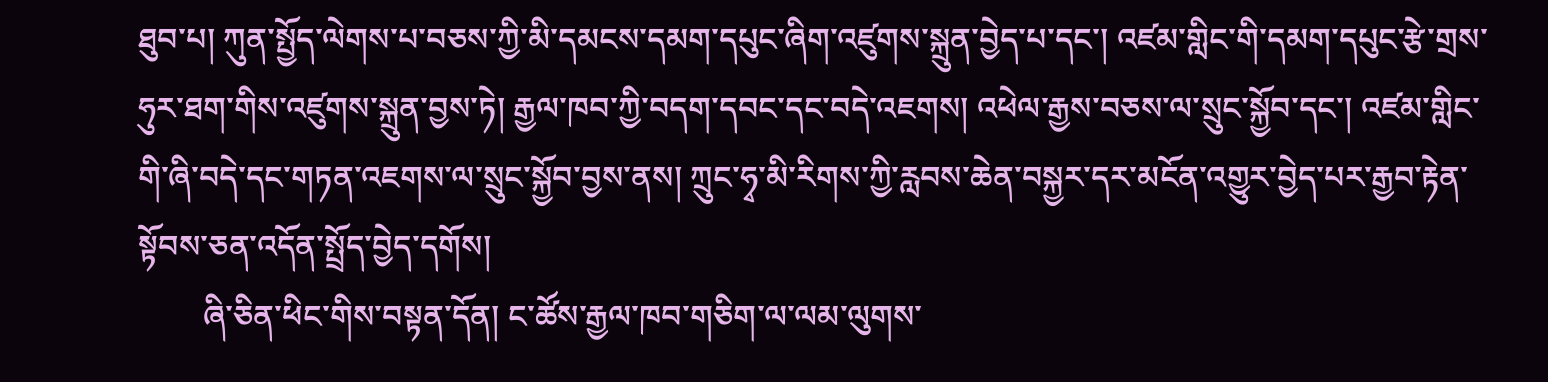ཐུབ་པ། ཀུན་སྤྱོད་ལེགས་པ་བཅས་ཀྱི་མི་དམངས་དམག་དཔུང་ཞིག་འཛུགས་སྐྲུན་བྱེད་པ་དང་། འཛམ་གླིང་གི་དམག་དཔུང་རྩེ་གྲས་ཧུར་ཐག་གིས་འཛུགས་སྐྲུན་བྱས་ཏེ། རྒྱལ་ཁབ་ཀྱི་བདག་དབང་དང་བདེ་འཇགས། འཕེལ་རྒྱས་བཅས་ལ་སྲུང་སྐྱོབ་དང་། འཛམ་གླིང་གི་ཞི་བདེ་དང་གཏན་འཇགས་ལ་སྲུང་སྐྱོབ་བྱས་ནས། ཀྲུང་ཧྭ་མི་རིགས་ཀྱི་རླབས་ཆེན་བསྐྱར་དར་མངོན་འགྱུར་བྱེད་པར་རྒྱབ་རྟེན་སྟོབས་ཅན་འདོན་སྤྲོད་བྱེད་དགོས།
        ཞི་ཅིན་ཕིང་གིས་བསྟན་དོན། ང་ཚོས་རྒྱལ་ཁབ་གཅིག་ལ་ལམ་ལུགས་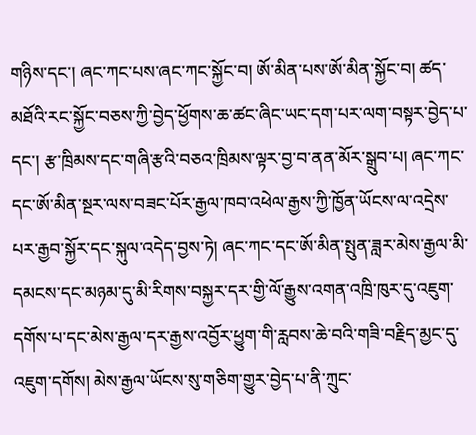གཉིས་དང་། ཞང་ཀང་པས་ཞང་ཀང་སྐྱོང་བ། ཨོ་མིན་པས་ཨོ་མིན་སྐྱོང་བ། ཚད་མཐོའི་རང་སྐྱོང་བཅས་ཀྱི་བྱེད་ཕྱོགས་ཆ་ཚང་ཞིང་ཡང་དག་པར་ལག་བསྟར་བྱེད་པ་དང་། རྩ་ཁྲིམས་དང་གཞི་རྩའི་བཅའ་ཁྲིམས་ལྟར་བྱ་བ་ནན་མོར་སྒྲུབ་པ། ཞང་ཀང་དང་ཨོ་མིན་སྔར་ལས་བཟང་པོར་རྒྱལ་ཁབ་འཕེལ་རྒྱས་ཀྱི་ཁྱོན་ཡོངས་ལ་འདྲེས་པར་རྒྱབ་སྐྱོར་དང་སྐུལ་འདེད་བྱས་ཏེ། ཞང་ཀང་དང་ཨོ་མིན་སྤུན་ཟླར་མེས་རྒྱལ་མི་དམངས་དང་མཉམ་དུ་མི་རིགས་བསྐྱར་དར་གྱི་ལོ་རྒྱུས་འགན་འཁྲི་ཁུར་དུ་འཇུག་དགོས་པ་དང་མེས་རྒྱལ་དར་རྒྱས་འབྱོར་ཕྱུག་གི་རླབས་ཆེ་བའི་གཟི་བརྗིད་མྱང་དུ་འཇུག་དགོས། མེས་རྒྱལ་ཡོངས་སུ་གཅིག་གྱུར་བྱེད་པ་ནི་ཀྲུང་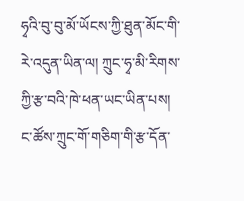ཧྭའི་བུ་བུ་མོ་ཡོངས་ཀྱི་ཐུན་མོང་གི་རེ་འདུན་ཡིན་ལ། ཀྲུང་ཧྭ་མི་རིགས་ཀྱི་རྩ་བའི་ཁེ་ཕན་ཡང་ཡིན་པས། ང་ཚོས་ཀྲུང་གོ་གཅིག་གི་རྩ་དོན་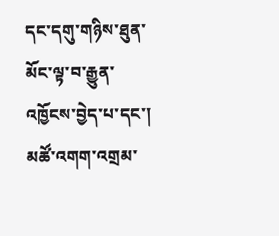དང་དགུ་གཉིས་ཐུན་མོང་ལྟ་བ་རྒྱུན་འཁྱོངས་བྱེད་པ་དང་། མཚོ་འགག་འགྲམ་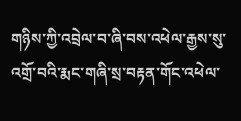གཉིས་ཀྱི་འབྲེལ་བ་ཞི་བས་འཕེལ་རྒྱས་སུ་འགྲོ་བའི་རྨང་གཞི་སྲ་བརྟན་གོང་འཕེལ་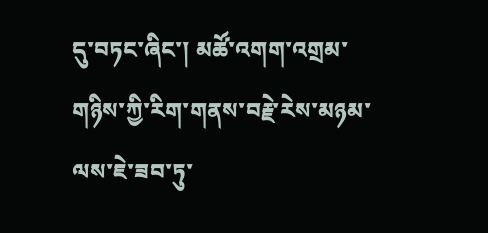དུ་བཏང་ཞིང་། མཚོ་འགག་འགྲམ་གཉིས་ཀྱི་རིག་གནས་བརྗེ་རེས་མཉམ་ལས་ཇེ་ཟབ་ཏུ་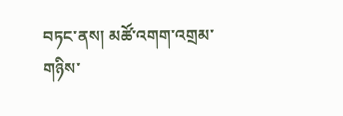བཏང་ནས། མཚོ་འགག་འགྲམ་གཉིས་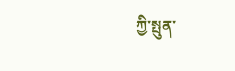ཀྱི་སྤུན་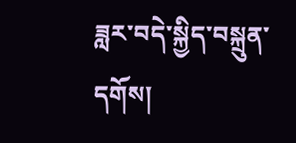ཟླར་བདེ་སྐྱིད་བསྐྲུན་དགོས།